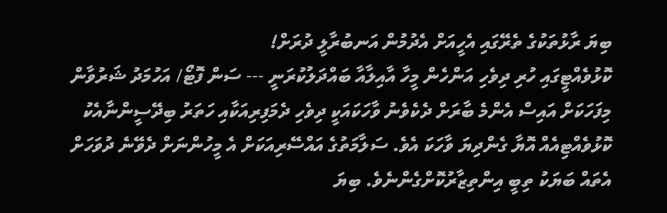ބިޔަ ރާޅުތަކުގެ ތެރޭގައި އެހީއަށް އެދުމުން އަނބުރާލީ ދުރަށް!
ކޮޅުވެއްޓީގައި ހުރި ދިވެހި އަންހެން މީހާ އާއިލާއާ ބައްދަލުކުރަނީ --- ސަން ފޮޓޯ/ އަހުމަދު ޝަރުވާން
މިފަހަކަށް އައިސް އެންމެ ބާރަށް ދެކެވެނު ވާހަކައަކީ ދިވެހި ދެމަފިރިއަކާއި ހަތަރު ބިދޭސީންނާއެކު ކޮޅުވެއްޓިއެއް އޮޔާ ގެންދިޔަ ވާހަކަ އެވެ. ސަލާމަތުގެ އައްސޭރިއަކަށް އެ މީހުންނަށް ދެވޭނެ ދުވަހަށް އެތައް ބަޔަކު ތިބީ އިންތިޒާރުކޮށްގެންނެވެ. ބިޔަ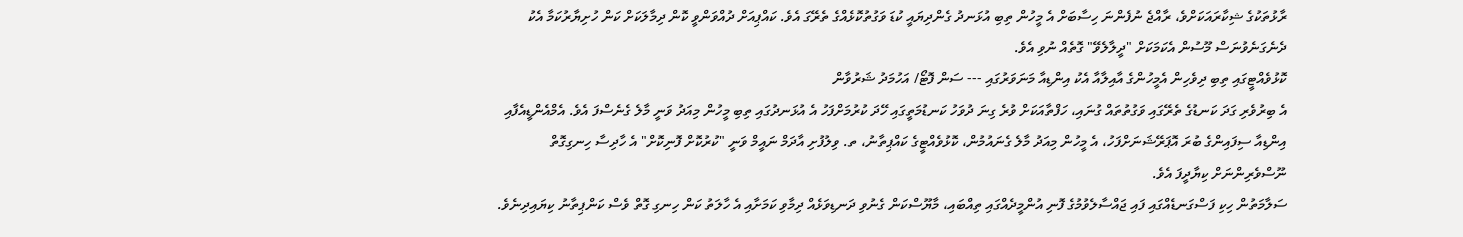ރާޅުތަކުގެ ޝިކާރައަކަށްވެ، ރާއްޖެ ނުފެންނަ ހިސާބަށް އެ މީހުން ތިބި އުޅަނދު ގެންދިޔައީ ކުޑަ ވަގުތުކޮޅެއްގެ ތެރޭގަ އެވެ. ކައްޕިއަށް ދުއްވަންވީ ކޮން ދިމާލަކަށް ކަން ހުށިޔާރުކަމާ އެކު ދެނެގަނެވުނަސް މޫސުން އެކަމަކަށް "ދީލާލެވޭ" ގޮތެއް ނުވި އެވެ.
ކޮޅުވެއްޓީގައި ތިބި ދިވެހިން އެމީހުންގެ އާއިލާއާ އެކު އިންޑިއާ މަނަވަރުގައި --- ސަން ފޮޓޯ/ އަހުމަދު ޝަރުވާން
އެ ބިރުވެރި ގަދަ ކަނޑުގެ ތެރޭގައި ވަގުތުތައް ގުނައި، ހަފްތާއަކަށް ވުރެ ގިނަ ދުވަހު ކަނޑުމަތީގައި ހޭދަ ކުރުމަށްފަހު އެ އުޅަނދުގައި ތިބި މީހުން މިއަދު ވަނީ މާލެ ގެނެސްފަ އެވެ. އެމްއެންޑީއެފާއި އިންޑިއާ ސިފައިންގެ ބުރަ އޮޕަރޭޝަނަށްފަހު، އެ މީހުން މިއަދު މާލެ ގެނައުމުން، ކޮޅުވެއްޓީގެ ކައްޕިތާނު، ތ. ވިލުފުށި އާދަމް ނައީމް ވަނީ "ކުރުކޮށް ފޮނިކޮށް" އެ ހާދިސާ ހިނގިގޮތް ނޫސްވެރިންނަށް ކިޔާދީފަ އެވެ.
ސަލާމަތުން ހިކި ފަސްގަނޑެއްގައި ފައި ޖައްސާލެވުމުގެ ފޮނި އުންމީދެއްގައި ތިއްބައި، މާޔޫސްކަން ގެނުވި ދަނޑިވަޅެއް ދިމާވި ކަމަށާއި އެ ހާލަތު ކަން ހިނގި ގޮތް ވެސް ކަންޕިތާނު ކިޔައިދިނެވެ.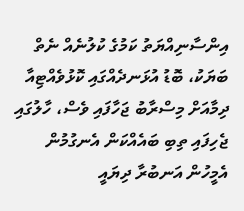އިންސާނިއްޔަތު ކަމުގެ ކުލުނެއް ނެތް ބަޔަކު، ބޮޑު އުޅަނދެއްގައި ކޮޅުވެއްޓިއާ ދިމާއަށް މިސްރާބު ޖަހާފައި ވެސް، ހާލުގައި ޖެހިފައި ތިބި ބައެއްކަން އެނގުމުން އެމީހުން އަނބުރާ ދިޔައީ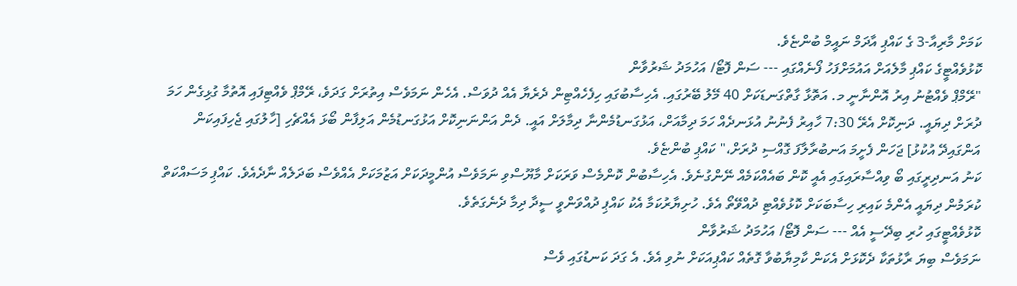ކަމަށް މާރިއާ-3 ގެ ކައްޕި އާދަމް ނައީމް ބުންޏެވެ.
ކޮޅުވެއްޓީގެ ކައްޕި މާލެއަށް އައުމަށްފަހު ފޯނެއްގައި --- ސަން ފޮޓޯ/ އަހުމަދު ޝަރުވާން
"ރޭމްޕް ވެއްޓުނު އިރު އޮންނާނީ މ. އަތޮޅާ ގާތްގަނޑަކަށް 40 މޭލު ބޭރުގައި. އެހިސާބުގައި ހިފެހެއްޓިން ދެރެޔާ އެއް ދުވަސް. އެހެން ނަމަވެސް އިތުރަށް ގަދަވެ، ރޭމްޕް ވެއްޓިފައި އޮތުމާ ގުޅިގެން ހަމަ ދުރަށް ދިޔައީ. ދަނިކޮށް އެރޭ 7:30 ހާއިރު ފެނުނު އުޅަނދެއް ހަމަ ދިމާއަށް، އަޅުގަނޑުމެންނާ ދިމާލަށް އައީ. ދެން އަންނަނިކޮށް އަޅުގަނޑުމެން އަލިފާން ބޯޅަ އެއްޗެހި [ހާލުގައި ޖެހިފައިކަން އަންގައިދޭ އުކުޅު] ޖަހަން ފެށީމަ އަނބުރާލާފަ ގޮއްސި ދުރަށް،" ކައްޕި ބުންޏެވެ.
ކަނު އަނދިރީގައި ބޯ ވިއްސާރައިގައި އެއީ ކޮން ބައެއްކަމެއް ނޭންގުނެވެ. އެހިސާބުން ކޮންމެސް ވަރަކަށް މާޔޫސްވި ނަމަވެސް އުންމީދަކަށް އަޒުމަކަށް އެއްވެސް ބަދަލެއް ނާދެއެވެ. ކައްޕި މަސައްކަތް ކުރަމުން ދިޔައީ އެންމެ ކައިރި ހިސާބަކަށް ކޮޅުވެއްޓި ދުއްވޭތޯ އެވެ. ހުށިޔާރުކަމާ އެކު ކައްޕި ދުއްވަންވީ ސީދާ ދިމާ ދެނެގަތެވެ.
ކޮޅުވެއްޓީގައި ހުރި ބިދޭސީ އެއް --- ސަން ފޮޓޯ/ އަހުމަދު ޝަރުވާން
ނަމަވެސް ބިޔަ ރާޅުތަކާ ދެކޮޅަށް އެކަން ކާމިޔާބުވާ ގޮތެއް ކައްޕިއަކަށް ނުވި އެވެ. އެ ގަދަ ކަނޑުގައި ވެސް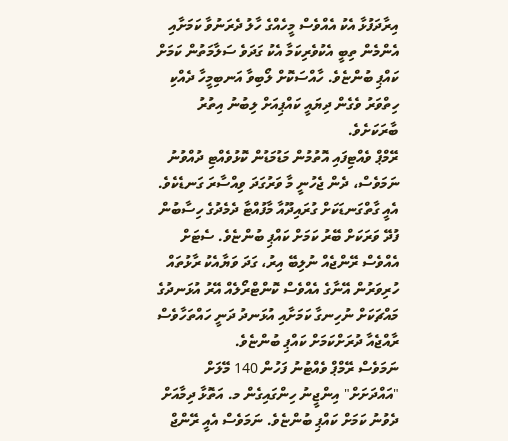އިރާދަފުޅާ އެކު އެއްވެސް މީހެއްގެ ހާލު ދެރަނުވާ ކަމަށާއި އެންމެން ތިބީ އެކުވެރިކަމާ އެކު ގަދަވެ ސަލާމަތުން ކަމަށް ކައްޕި ބުންޏެވެ. ހާއްސަކޮށް ލޯބިވާ އަނބިމީހާ ދެއްކި ހިތްވަރު ވެގެން ދިޔައީ ކައްޕިއަށް ލިބުނު އިތުރު ބާރަކަށެވެ.
ރޭމްޕް ވެއްޓިފައި އޮތުމުން މަޑުމަޑުން ކޮޅުވެއްޓި ދުއްވުނު ނަމަވެސް، ދެން ޖެހުނީ މާ ވަރުގަދަ ވިއްސާރަ ގަނޑެކެވެ. އެއީ ގާތްގަނޑަކަށް ގުރައިދޫއާ މާފުއްޓާ ދެމެދުގެ ހިސާބުން ފުދޭ ވަރަކަށް ބޭރު ކަމަށް ކައްޕި ބުންޏެވެ. ސެޓަށް އެއްވެސް ރޭންޖެއް ނުލިބޭ އިރު، ގަދަ ވަޔާއެކު ރާޅުތައް ހުރިވަރުން އޭނާގެ އެއްވެސް ކޮންޓްރޯލެއް އޭރު އުޅަނދުގެ މައްޗަކަށް ނުހިނގާ ކަމަށާއި އުޅަނދު ދަނީ ހައްތަހާވެސް ރާއްޖެއާ ދުރަށްކަމަށް ކައްޕި ބުންޏެވެ.
ނަމަވެސް ރޭމްޕް ވެއްޓުނު ފަހުން 140 މޭލަށް "އައްދަށަށް" އިންޖީނު ހިންގައިގެން މ. އަތޮޅާ ދިމާއަށް ދެވުނު ކަމަށް ކައްޕި ބުންޏެވެ. ނަމަވެސް އެއީ ރޭންޖް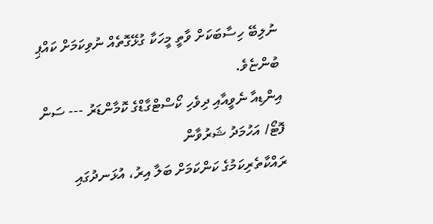ނުލިބޭ ހިސާބަކަށް ވާތީ މީހަކާ ގުޅޭގޮތެއް ނުވިކަމަށް ކައްޕި ބުންޏެވެ.
އިންޑިއާ ނެވީއާއި ދިވެހި ކޯސްޓްގާޑްގެ ކޮމާންޑަރު --- ސަން ފޮޓޯ/ އަހުމަދު ޝަރުވާން
ރައްކާތެރިކަމުގެ ކަންކަމަށް ބަލާ އިރު، އުޅަނދުގައި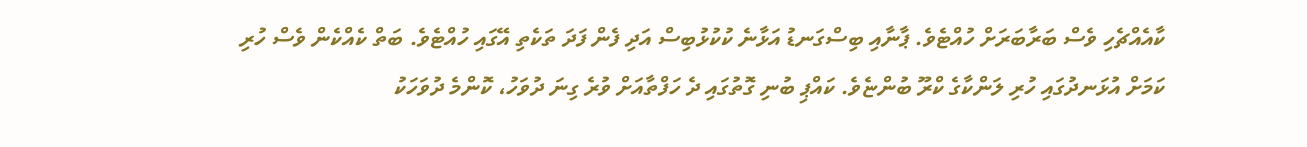ކާއެއްޗެހި ވެސް ބަރާބަރަށް ހުއްޓެވެ. ޕާނާއި ބިސްގަނޑު އަޅާނެ ކުކުޅުބިސް އަދި ފެން ފަދަ ތަކެތި އޭގައި ހުއްޓެވެ. ބަތް ކެއްކެން ވެސް ހުރި ކަމަށް އުޅަނދުގައި ހުރި ލަންކާގެ ކްރޫ ބުންޏެވެ. ކައްޕި ބުނި ގޮތުގައި ދެ ހަފްތާއަށް ވުރެ ގިނަ ދުވަހު، ކޮންމެ ދުވަހަކު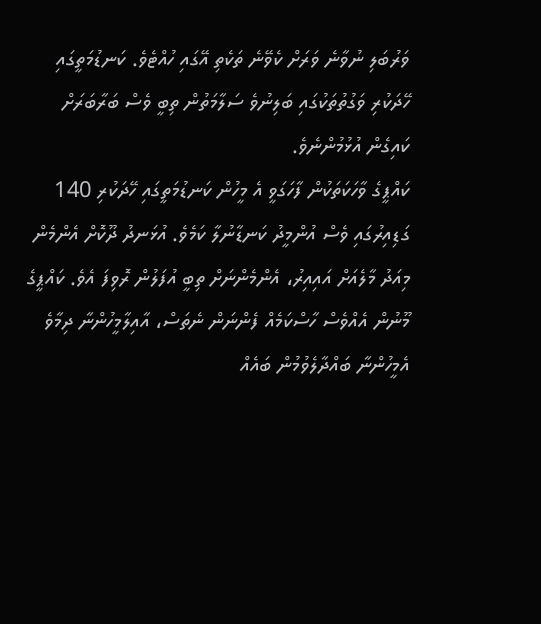ވަރުބަލި ނުވާނެ ވަރަށް ކެވޭނެ ތަކެތި އޭގައި ހުއްޓެވެ. ކަނޑުމަތީގައި ހޭދަކުރި ވަގުތުތަކުގައި ބަލިނުވެ ސަލާމަތުން ތިބީ ވެސް ބަރާބަރަށް ކައިގެން އުޅުމުންނެވެ.
ކައްޕީގެ ވާހަކަތަކުން ފާހަގަވީ އެ މީހުން ކަނޑުމަތީގައި ހޭދަކުރި 140 ގަޑިއިރުގައި ވެސް އުންމީދު ކަނޑާނުލާ ކަމެވެ. އުޅަނދު ދޫކޮށް އެންމެން މިއަދު މާލެއަށް އައިއިރު، އެންމެންނަށް ތިބީ އުފަލުން ރޮވިފަ އެވެ. ކައްޕީގެ މޫނުން އެއްވެސް ހާސްކަމެއް ފެންނަން ނެތަސް، އާއިލާމީހުންނާ ދިމާވެ އެމީހުންނާ ބައްދާލެވުމުން ބައެއް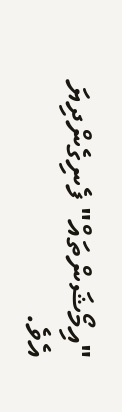"އިމޯޝަންތައް" ފެނިގެންދިޔަ އެވެ.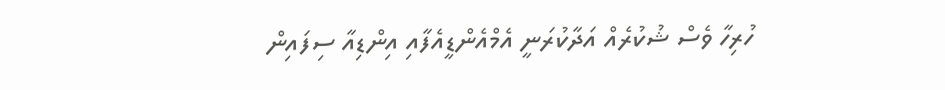ހުރިހާ ވެސް ޝުކުރެއް އަދާކުރަނީ އެމްއެންޑީއެފާއި އިންޑިއާ ސިފައިން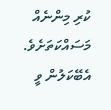ކުރި މިންނެއް މަސައްކަތަށެވެ. އެބޭކަލުން ވީ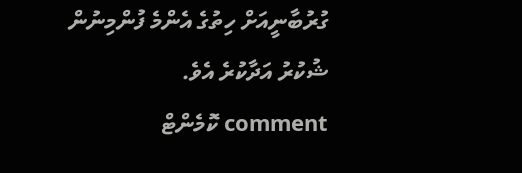ގުރުބާނީއަށް ހިތުގެ އެންމެ ފުންމިނުން ޝުކުރު އަދާކުރެ އެވެ.
comment ކޮމެންޓް